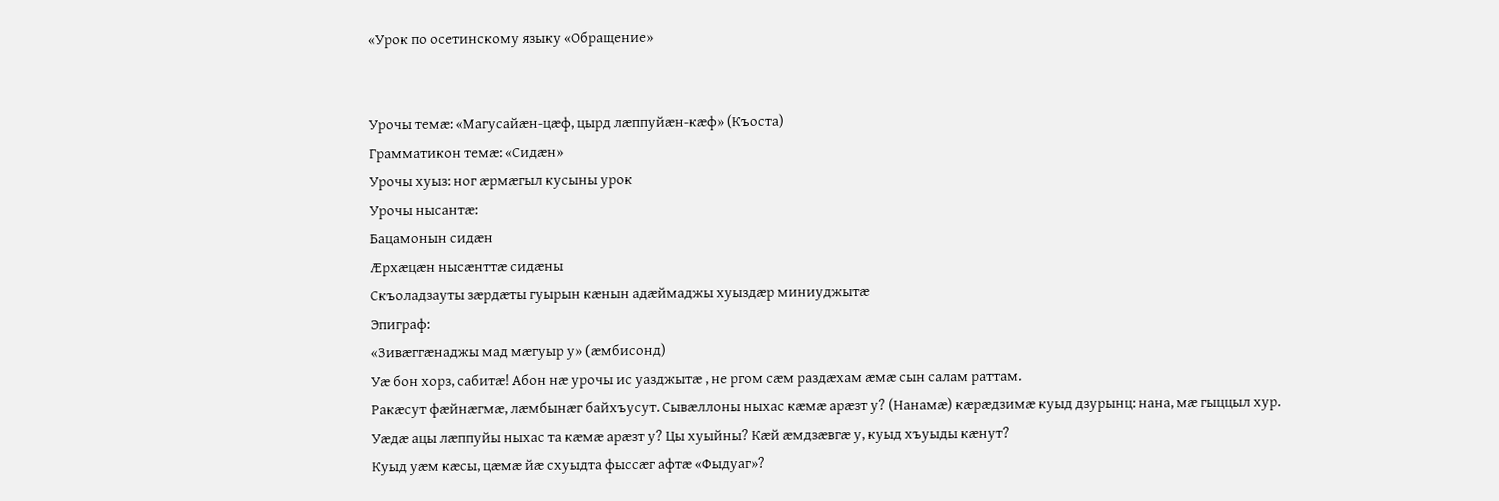«Урок по осетинскому языку «Обращение»


Урочы темæ: «Магусайæн-цæф, цырд лæппуйæн-кæф» (Къоста)
Грамматикон темæ: «Сидæн»
Урочы хуыз: ног æрмæгыл кусыны урок
Урочы нысантæ:
Бацамонын сидæн
Æрхæцæн нысæнттæ сидæны
Скъоладзауты зæрдæты гуырын кæнын адæймаджы хуыздæр миниуджытæ
Эпиграф:
«Зивæггæнаджы мад мæгуыр у» (æмбисонд)
Уæ бон хорз, сабитæ! Абон нæ урочы ис уазджытæ , не ргом сæм раздæхам æмæ сын салам раттам.
Ракæсут фæйнæгмæ, лæмбынæг байхъусут. Сывæллоны ныхас кæмæ арæзт у? (Нанамæ) кæрæдзимæ куыд дзурынц: нана, мæ гыццыл хур.
Уæдæ ацы лæппуйы ныхас та кæмæ арæзт у? Цы хуыйны? Кæй æмдзæвгæ у, куыд хъуыды кæнут?
Куыд уæм кæсы, цæмæ йæ схуыдта фыссæг афтæ «Фыдуаг»?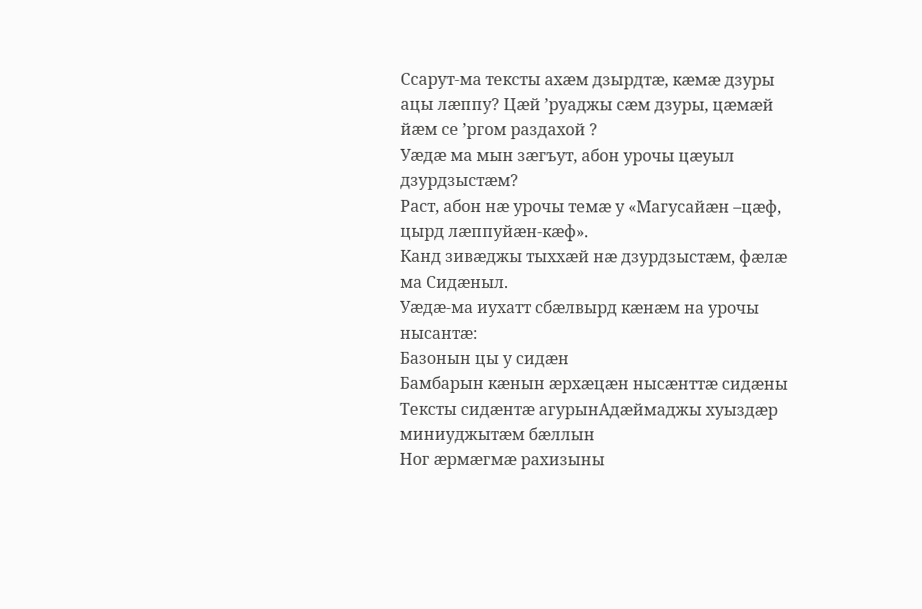Ссарут-ма тексты ахæм дзырдтæ, кæмæ дзуры ацы лæппу? Цæй ’руаджы сæм дзуры, цæмæй йæм се ’ргом раздахой ?
Уæдæ ма мын зæгъут, абон урочы цæуыл дзурдзыстæм?
Раст, абон нæ урочы темæ у «Магусайæн –цæф, цырд лæппуйæн-кæф».
Канд зивæджы тыххæй нæ дзурдзыстæм, фæлæ ма Сидæныл.
Уæдæ-ма иухатт сбæлвырд кæнæм на урочы нысантæ:
Базонын цы у сидæн
Бамбарын кæнын æрхæцæн нысæнттæ сидæны
Тексты сидæнтæ агурынАдæймаджы хуыздæр миниуджытæм бæллын
Ног æрмæгмæ рахизыны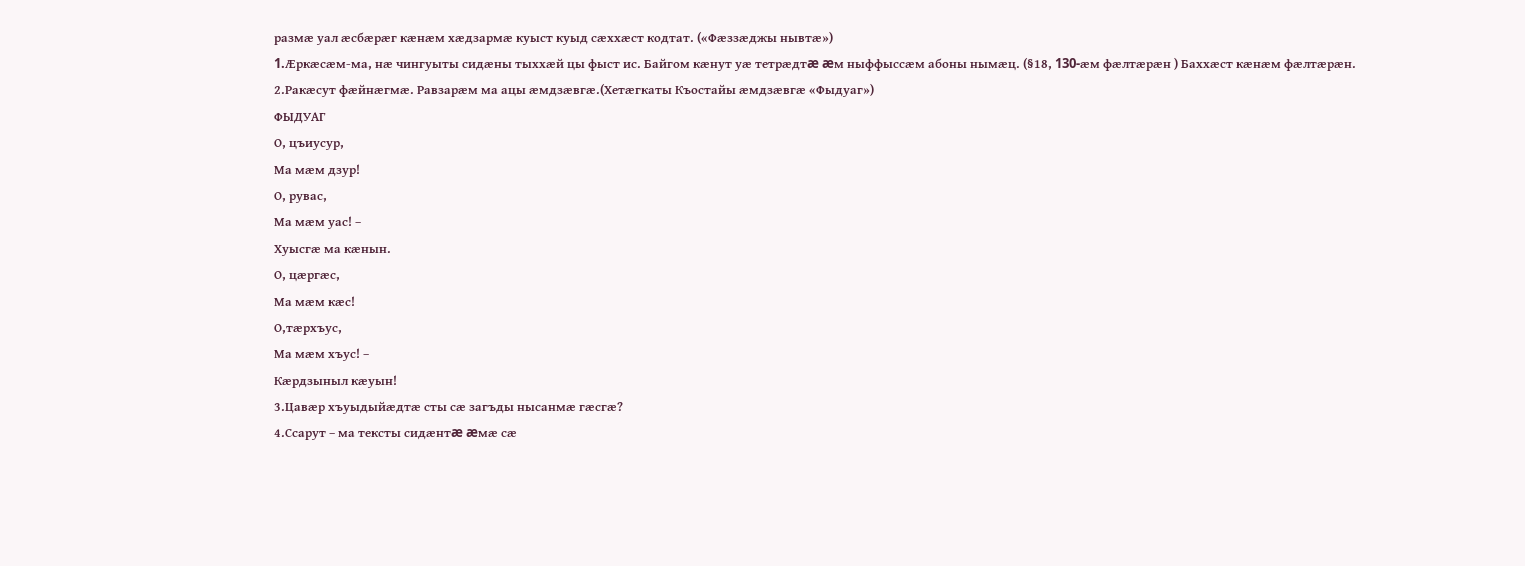размæ уал æсбæрæг кæнæм хæдзармæ куыст куыд сæххæст кодтат. («Фæззæджы нывтæ»)
1.Æркæсæм-ма, нæ чингуыты сидæны тыххæй цы фыст ис. Байгом кæнут уæ тетрæдтæ æм ныффыссæм абоны нымæц. (§18, 130-æм фæлтæрæн ) Баххæст кæнæм фæлтæрæн.
2.Ракæсут фæйнæгмæ. Равзарæм ма ацы æмдзæвгæ.(Хетæгкаты Къостайы æмдзæвгæ «Фыдуаг»)
ФЫДУАГ
О, цъиусур,
Ма мæм дзур!
О, рувас,
Ма мæм уас! –
Хуысгæ ма кæнын.
О, цæргæс,
Ма мæм кæс!
О,тæрхъус,
Ма мæм хъус! –
Кæрдзыныл кæуын!
3.Цавæр хъуыдыйæдтæ сты сæ загъды нысанмæ гæсгæ?
4.Ссарут – ма тексты сидæнтæ æмæ сæ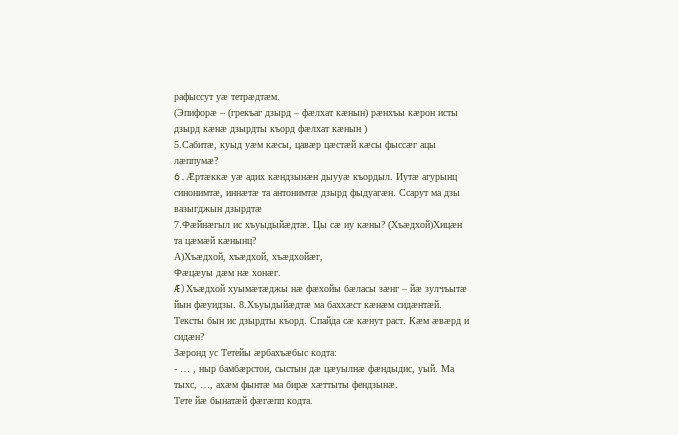рафыссут уæ тетрæдтæм.
(Эпифорæ – (грекъаг дзырд – фæлхат кæнын) рæнхъы кæрон исты дзырд кæнæ дзырдты къорд фæлхат кæнын )
5.Сабитæ, куыд уæм кæсы, цавæр цæстæй кæсы фыссæг ацы лæппумæ?
6.Æртæккæ уæ адих кæндзынæн дыууæ къордыл. Иутæ агурынц синонимтæ, иннæтæ та антонимтæ дзырд фыдуагæн. Ссарут ма дзы вазыгджын дзырдтæ
7.Фæйнæгыл ис хъуыдыйæдтæ. Цы сæ иу кæны? (Хъæдхой)Хицæн та цæмæй кæнынц?
А)Хъæдхой, хъæдхой, хъæдхойæг,
Фæцæуы дæм нæ хонæг.
Æ)Хъæдхой хуымæтæджы нæ фæхойы бæласы зæнг – йæ зулчъытæ йын фæуидзы. 8.Хъуыдыйæдтæ ма баххæст кæнæм сидæнтæй. Тексты бын ис дзырдты къорд. Спайда сæ кæнут раст. Кæм æвæрд и сидæн?
Зæронд ус Тетейы æрбахъæбыс кодта:
- … , ныр бамбæрстон, сыстын дæ цæуылнæ фæндыдис, уый. Ма тыхс, …, ахæм фынтæ ма бирæ хæттыты фендзынæ.
Тете йæ бынатæй фæгæпп кодта.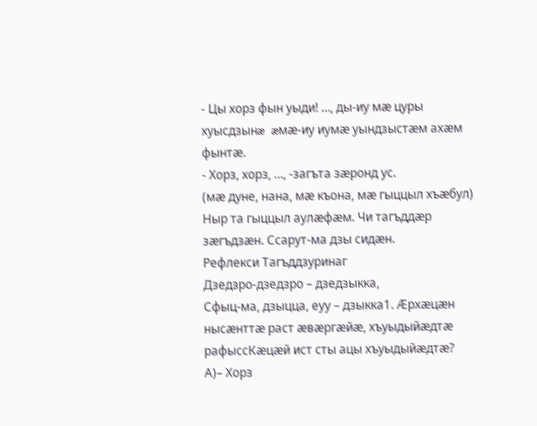- Цы хорз фын уыди! …, ды-иу мæ цуры хуысдзынæ æмæ-иу иумæ уындзыстæм ахæм фынтæ.
- Хорз, хорз, …, -загъта зæронд ус.
(мæ дуне, нана, мæ къона, мæ гыццыл хъæбул)
Ныр та гыццыл аулæфæм. Чи тагъддæр зæгъдзæн. Ссарут-ма дзы сидæн.
Рефлекси Тагъддзуринаг
Дзедзро-дзедзро – дзедзыкка,
Сфыц-ма, дзыцца, еуу – дзыкка1. Æрхæцæн нысæнттæ раст æвæргæйæ, хъуыдыйæдтæ рафыссКæцæй ист сты ацы хъуыдыйæдтæ?
А)– Хорз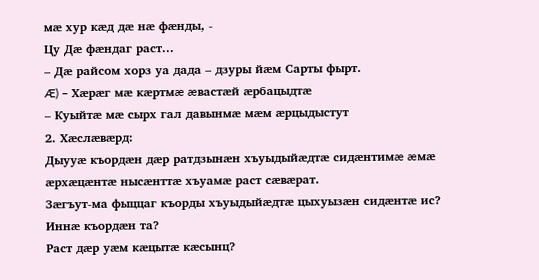мæ хур кæд дæ нæ фæнды, -
Цу Дæ фæндаг раст...
– Дæ райсом хорз уа дада – дзуры йæм Сарты фырт.
Æ) – Хæрæг мæ кæртмæ æвастæй æрбацыдтæ
– Куыйтæ мæ сырх гал давынмæ мæм æрцыдыстут
2. Хæслæвæрд:
Дыууæ къордæн дæр ратдзынæн хъуыдыйæдтæ сидæнтимæ æмæ æрхæцæнтæ нысæнттæ хъуамæ раст сæвæрат.
Зæгъут-ма фыццаг къорды хъуыдыйæдтæ цыхуызæн сидæнтæ ис?
Иннæ къордæн та?
Раст дæр уæм кæцытæ кæсынц?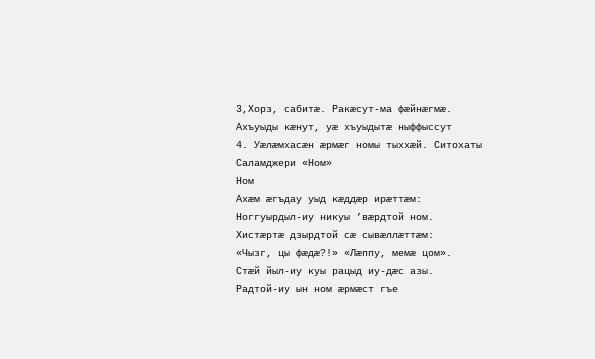3,Хорз, сабитæ. Ракæсут-ма фæйнæгмæ.
Ахъуыды кæнут, уæ хъуыдытæ ныффыссут
4. Уæлæмхасæн æрмæг номы тыххæй. Ситохаты Саламджери «Ном»
Ном
Ахæм æгъдау уыд кæддæр ирæттæм:
Ноггуырдыл-иу никуы ’вæрдтой ном.
Хистæртæ дзырдтой сæ сывæллæттæм:
«Чызг, цы фæдæ?!» «Лæппу, мемæ цом».
Стæй йыл-иу куы рацыд иу-дæс азы.
Радтой-иу ын ном æрмæст гъе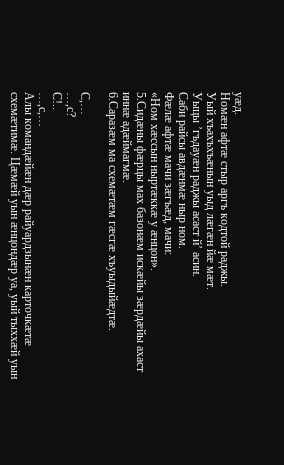уæд.
Номæн афтæ стыр аргъ кодтой раджы.
Уый хъахъхъæнын уыд лæгæн йæ мæт.
Уыцы ’гъдауæн раджы асаст й’ асин.
Саби райсы авдæнмæ ныр ном.
Фæлæ афтæ мачи зæгъæд, мачи:
«Ном хæссын ныртæккæ у æнцон».
5.Сидæны фæрцы мах базонæм искæйы зæрдæйы ахаст иннæ адæймагмæ.
6.Саразæм ма схемæтæм гæсгæ хъуыдыйæдтæ.

С,…
…,с?
С!..
…,с,…
Алы командæйæн дæр райуардзынæн карточкæтæ схемæтимæ. Цæмæй уын æнцондæр уа, уый тыххæй уын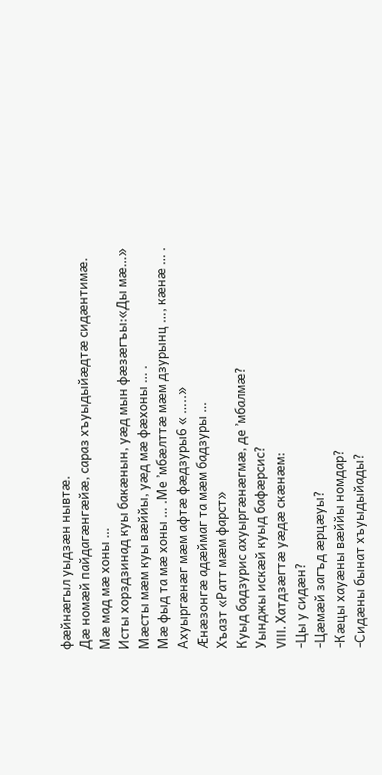фæйнæгыл уыдзæн нывтæ.
Дæ номæй пайдагæнгæйæ, сараз хъуыдыйæдтæ сидæнтимæ.
Мæ мад мæ хоны …
Исты хорздзинад куы бакæнын, уæд мын фæзæгъы:«Ды мæ…»
Мæсты мæм куы вæййы, уæд мæ фæхоны … .
Мæ фыд та мæ хоны … .Ме ’мбæлттæ мæм дзурынц …, кæнæ … .
Ахуыргæнæг мæм афтæ фæдзуры6 « …..»
Æнæзонгæ адæймаг та мæм бадзуры …
Хъазт «Ратт мæм фарст»
Куыд бадзурис ахуыргæнæгмæ, де ’мбалмæ?
Уынджы искæй куыд бафæрсис?
VIII. Хатдзæгтæ уæдæ скæнæм:
-Цы у сидæн?
-Цæмæй загъд æрцæуы?
-Кæцы хауæны вæййы номдар?
-Сидæны бынат хъуыдыйады?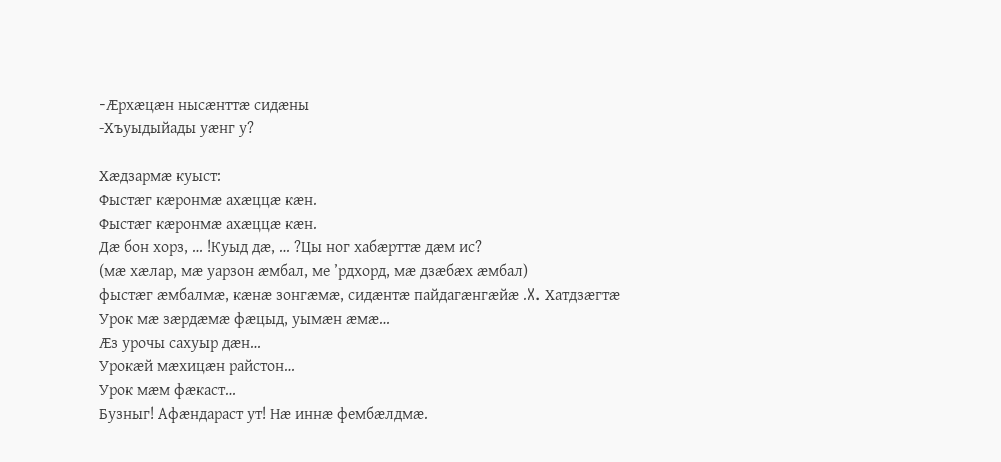-Æрхæцæн нысæнттæ сидæны
-Хъуыдыйады уæнг у?

Хæдзармæ куыст:
Фыстæг кæронмæ ахæццæ кæн.
Фыстæг кæронмæ ахæццæ кæн.
Дæ бон хорз, … !Куыд дæ, … ?Цы ног хабæрттæ дæм ис?
(мæ хæлар, мæ уарзон æмбал, ме ’рдхорд, мæ дзæбæх æмбал)
фыстæг æмбалмæ, кæнæ зонгæмæ, сидæнтæ пайдагæнгæйæ .X. Хатдзæгтæ
Урок мæ зæрдæмæ фæцыд, уымæн æмæ…
Æз урочы сахуыр дæн…
Урокæй мæхицæн райстон…
Урок мæм фæкаст…
Бузныг! Афæндараст ут! Нæ иннæ фембæлдмæ.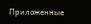Приложенные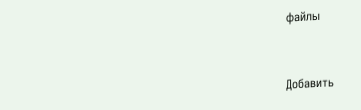файлы


Добавить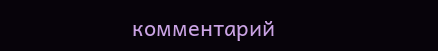комментарий